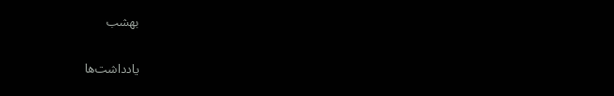بهشب

یادداشت‌ها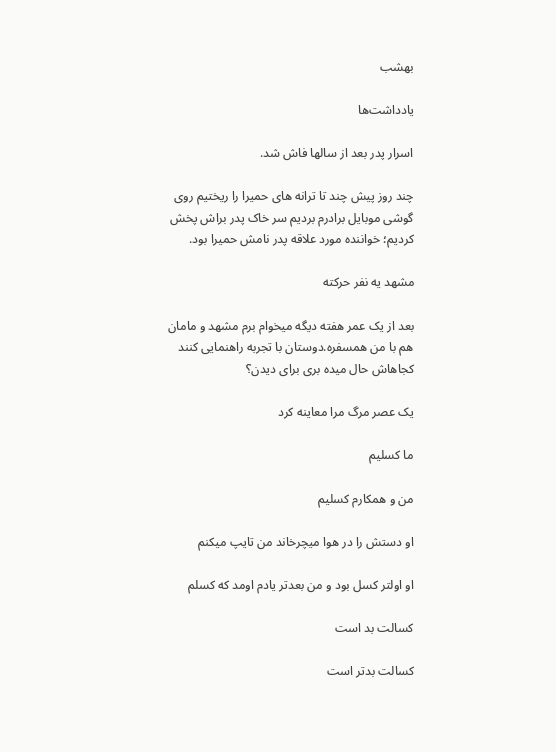بهشب

یادداشت‌ها

اسرار پدر بعد از سالها فاش شد.

چند روز پیش چند تا ترانه های حمیرا را ریختیم روی گوشی موبایل برادرم بردیم سر خاک پدر براش پخش کردیم؛ خواننده مورد علاقه پدر نامش حمیرا بود.

مشهد یه نفر حرکته

بعد از یک عمر هفته دیگه میخوام برم مشهد و مامان هم با من همسفره.دوستان با تجربه راهنمایی کنند کجاهاش حال میده بری برای دیدن؟

یک عصر مرگ مرا معاینه کرد

ما کسلیم

من و همکارم کسلیم

او دستش را در هوا میچرخاند من تایپ میکنم

او اولتر کسل بود و من بعدتر یادم اومد که کسلم

کسالت بد است

کسالت بدتر است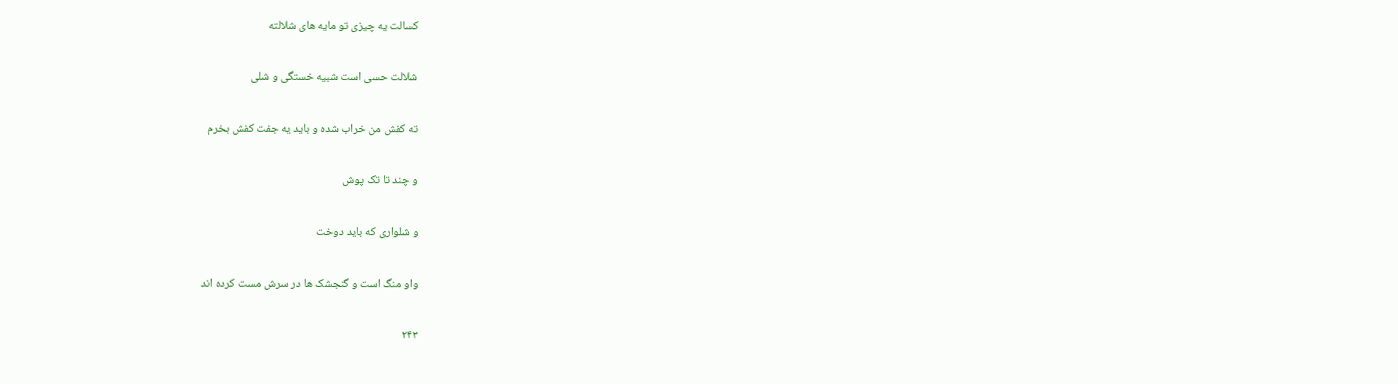کسالت یه چیزی تو مایه های شلالته

شلالت حسی است شبیه خستگی و شلی

ته کفش من خراب شده و باید یه جفت کفش بخرم

و چند تا تک پوش

و شلواری که باید دوخت

واو منگ است و گنجشک ها در سرش مست کرده اند

۲۴۳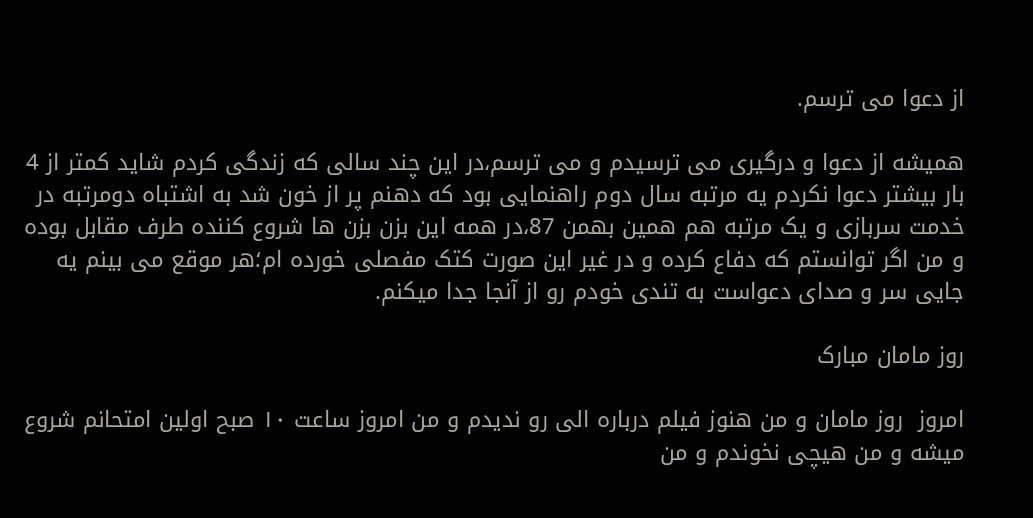از دعوا می ترسم.

همیشه از دعوا و درگیری می ترسیدم و می ترسم،در این چند سالی که زندگی کردم شاید کمتر از 4 بار بیشتر دعوا نکردم یه مرتبه سال دوم راهنمایی بود که دهنم پر از خون شد به اشتباه دومرتبه در خدمت سربازی و یک مرتبه هم همین بهمن 87،در همه این بزن بزن ها شروع کننده طرف مقابل بوده و من اگر توانستم که دفاع کرده و در غیر این صورت کتک مفصلی خورده ام؛هر موقع می بینم یه جایی سر و صدای دعواست به تندی خودم رو از آنجا جدا میکنم.

روز مامان مبارک

امروز  روز مامان و من هنوز فیلم درباره الی رو ندیدم و من امروز ساعت ۱۰ صبح اولین امتحانم شروع میشه و من هیچی نخوندم و من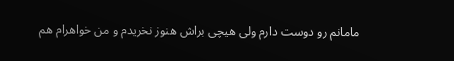مامانم رو دوست دارم ولی هیچی براش هنوز نخریدم و من خواهرام هم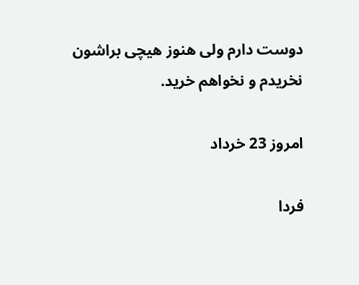دوست دارم ولی هنوز هیچی براشون نخریدم و نخواهم خرید.

امروز 23 خرداد

فردا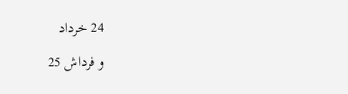24 خرداد

و فرداش 25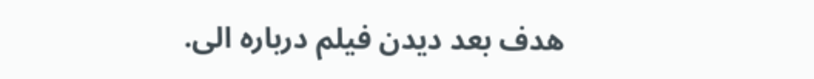هدف بعد دیدن فیلم درباره الی.